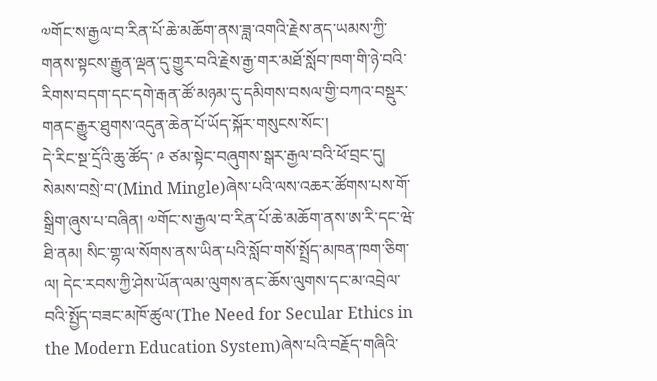༧གོང་ས་རྒྱལ་བ་རིན་པོ་ཆེ་མཆོག་ནས་ཟླ་འགའི་རྗེས་ནད་ཡམས་ཀྱི་གནས་སྟངས་རྒྱུན་ལྡན་དུ་གྱུར་བའི་རྗེས་རྒྱ་གར་མཐོ་སློབ་ཁག་གི་ཉེ་བའི་རིགས་བདག་དང་དགེ་རྒན་ཚོ་མཉམ་དུ་དམིགས་བསལ་གྱི་བཀའ་བསྡུར་གནང་རྒྱུར་ཐུགས་འདུན་ཆེན་པོ་ཡོད་སྐོར་གསུངས་སོང་།
དེ་རིང་སྔ་དྲོའི་ཆུ་ཚོད་ ༩ ཙམ་སྟེང་བཞུགས་སྒར་རྒྱལ་བའི་ཕོ་བྲང་དུ། སེམས་བསྲེ་བ་(Mind Mingle)ཞེས་པའི་ལས་འཆར་ཚོགས་པས་གོ་སྒྲིག་ཞུས་པ་བཞིན། ༧གོང་ས་རྒྱལ་བ་རིན་པོ་ཆེ་མཆོག་ནས་ཨ་རི་དང་ཝེ་ཐི་ནམ། སིང་གྷ་ལ་སོགས་ནས་ཡིན་པའི་སློབ་གསོ་སྤྲོད་མཁན་ཁག་ཅིག་ལ། དེང་རབས་ཀྱི་ཤེས་ཡོན་ལམ་ལུགས་ནང་ཆོས་ལུགས་དང་མ་འབྲེལ་བའི་སྤྱོད་བཟང་མཁོ་ཚུལ་(The Need for Secular Ethics in the Modern Education System)ཞེས་པའི་བརྗོད་གཞིའི་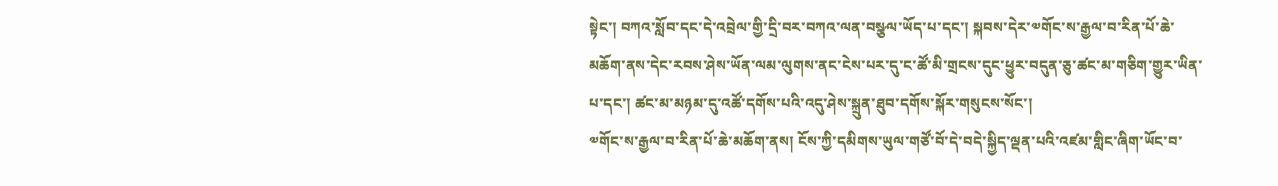སྟེང་། བཀའ་སློབ་དང་དེ་འབྲེལ་གྱི་དྲི་བར་བཀའ་ལན་བསྩལ་ཡོད་པ་དང་། སྐབས་དེར་༧གོང་ས་རྒྱལ་བ་རིན་པོ་ཆེ་མཆོག་ནས་དེང་རབས་ཤེས་ཡོན་ལམ་ལུགས་ནང་ངེས་པར་དུ་ང་ཚོ་མི་གྲངས་དུང་ཕྱུར་བདུན་ཅུ་ཚང་མ་གཅིག་གྱུར་ཡིན་པ་དང་། ཚང་མ་མཉམ་དུ་འཚོ་དགོས་པའི་འདུ་ཤེས་སྐྲུན་ཐུབ་དགོས་སྐོར་གསུངས་སོང་།
༧གོང་ས་རྒྱལ་བ་རིན་པོ་ཆེ་མཆོག་ནས། ངོས་ཀྱི་དམིགས་ཡུལ་གཙོ་བོ་དེ་བདེ་སྐྱིད་ལྡན་པའི་འཛམ་གླིང་ཞིག་ཡོང་བ་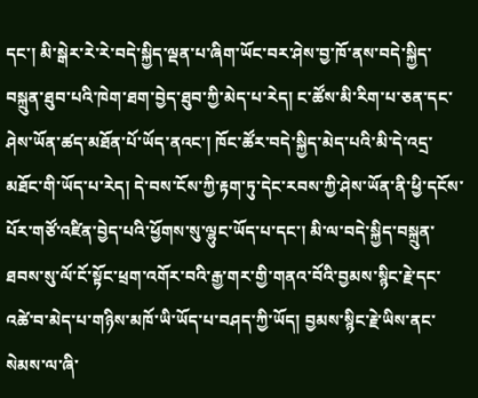དང་། མི་སྒེར་རེ་རེ་བདེ་སྐྱིད་ལྡན་པ་ཞིག་ཡོང་བར་ཤེས་བྱ་ཁོ་ནས་བདེ་སྐྱིད་བསྐྲུན་ཐུབ་པའི་ཁེག་ཐག་བྱེད་ཐུབ་ཀྱི་མེད་པ་རེད། ང་ཚོས་མི་རིག་པ་ཅན་དང་ཤེས་ཡོན་ཚད་མཐོན་པོ་ཡོད་ནའང་། ཁོང་ཚོར་བདེ་སྐྱིད་མེད་པའི་མི་དེ་འདྲ་མཐོང་གི་ཡོད་པ་རེད། དེ་བས་ངོས་ཀྱི་རྟག་ཏུ་དེང་རབས་ཀྱི་ཤེས་ཡོན་ནི་ཕྱི་དངོས་པོར་གཙོ་འཛིན་བྱེད་པའི་ཕྱོགས་སུ་ལྷུང་ཡོད་པ་དང་། མི་ལ་བདེ་སྐྱིད་བསྐྲུན་ཐབས་སུ་ལོ་ངོ་སྟོང་ཕྲག་འགོར་བའི་རྒྱ་གར་གྱི་གནའ་བོའི་བྱམས་སྙིང་རྗེ་དང་འཚེ་བ་མེད་པ་གཉིས་མཁོ་ཡི་ཡོད་པ་བཤད་ཀྱི་ཡོད། བྱམས་སྙིང་རྗེ་ཡིས་ནང་སེམས་ལ་ཞི་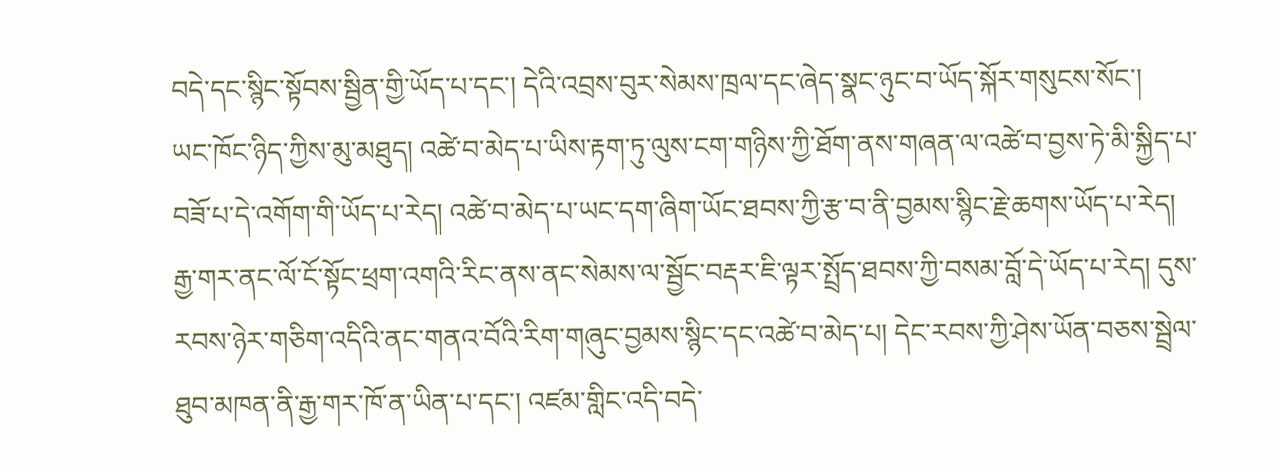བདེ་དང་སྙིང་སྟོབས་སྦྱིན་གྱི་ཡོད་པ་དང་། དེའི་འབྲས་བུར་སེམས་ཁྲལ་དང་ཞེད་སྣང་ཉུང་བ་ཡོད་སྐོར་གསུངས་སོང་།
ཡང་ཁོང་ཉིད་ཀྱིས་མུ་མཐུད། འཚེ་བ་མེད་པ་ཡིས་རྟག་ཏུ་ལུས་ངག་གཉིས་ཀྱི་ཐོག་ནས་གཞན་ལ་འཚེ་བ་བྱས་ཏེ་མི་སྐྱིད་པ་བཟོ་པ་དེ་འགོག་གི་ཡོད་པ་རེད། འཚེ་བ་མེད་པ་ཡང་དག་ཞིག་ཡོང་ཐབས་ཀྱི་རྩ་བ་ནི་བྱམས་སྙིང་རྗེ་ཆགས་ཡོད་པ་རེད། རྒྱ་གར་ནང་ལོ་ངོ་སྟོང་ཕྲག་འགའི་རིང་ནས་ནང་སེམས་ལ་སྦྱོང་བརྡར་ཇི་ལྟར་སྤྲོད་ཐབས་ཀྱི་བསམ་བློ་དེ་ཡོད་པ་རེད། དུས་རབས་ཉེར་གཅིག་འདིའི་ནང་གནའ་བོའི་རིག་གཞུང་བྱམས་སྙིང་དང་འཚེ་བ་མེད་པ། དེང་རབས་ཀྱི་ཤེས་ཡོན་བཅས་སྦྲེལ་ཐུབ་མཁན་ནི་རྒྱ་གར་ཁོ་ན་ཡིན་པ་དང་། འཛམ་གླིང་འདི་བདེ་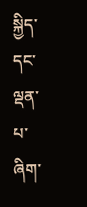སྐྱིད་དང་ལྡན་པ་ཞིག་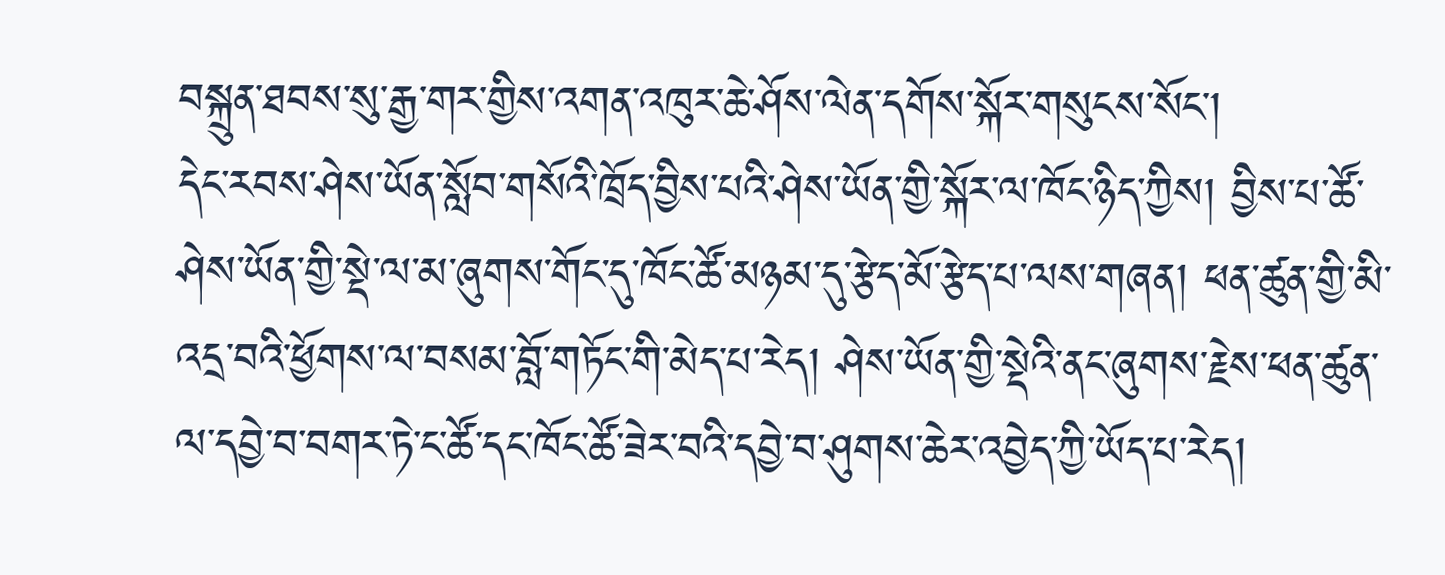བསྐྲུན་ཐབས་སུ་རྒྱ་གར་གྱིས་འགན་འཁུར་ཆེ་ཤོས་ལེན་དགོས་སྐོར་གསུངས་སོང་།
དེང་རབས་ཤེས་ཡོན་སློབ་གསོའི་ཁྲོད་བྱིས་པའི་ཤེས་ཡོན་གྱི་སྐོར་ལ་ཁོང་ཉིད་ཀྱིས། བྱིས་པ་ཚོ་ཤེས་ཡོན་གྱི་སྡེ་ལ་མ་ཞུགས་གོང་དུ་ཁོང་ཚོ་མཉམ་དུ་རྩེད་མོ་རྩེད་པ་ལས་གཞན། ཕན་ཚུན་གྱི་མི་འདྲ་བའི་ཕྱོགས་ལ་བསམ་བློ་གཏོང་གི་མེད་པ་རེད། ཤེས་ཡོན་གྱི་སྡེའི་ནང་ཞུགས་རྗེས་ཕན་ཚུན་ལ་དབྱེ་བ་བགར་ཏེ་ང་ཚོ་དང་ཁོང་ཚོ་ཟེར་བའི་དབྱེ་བ་ཤུགས་ཆེར་འབྱེད་ཀྱི་ཡོད་པ་རེད།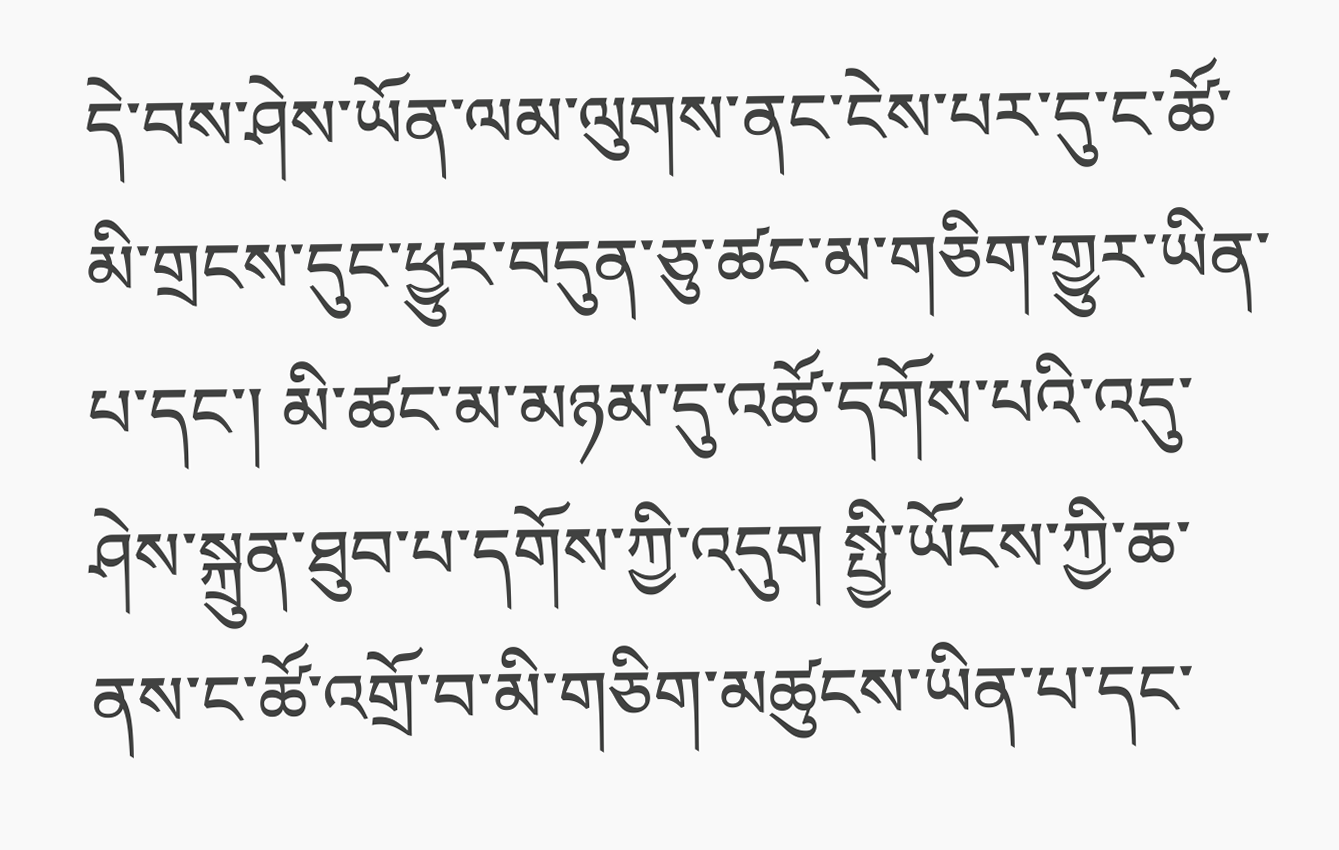དེ་བས་ཤེས་ཡོན་ལམ་ལུགས་ནང་ངེས་པར་དུ་ང་ཚོ་མི་གྲངས་དུང་ཕྱུར་བདུན་ཅུ་ཚང་མ་གཅིག་གྱུར་ཡིན་པ་དང་། མི་ཚང་མ་མཉམ་དུ་འཚོ་དགོས་པའི་འདུ་ཤེས་སྐྲུན་ཐུབ་པ་དགོས་ཀྱི་འདུག སྤྱི་ཡོངས་ཀྱི་ཆ་ནས་ང་ཚོ་འགྲོ་བ་མི་གཅིག་མཚུངས་ཡིན་པ་དང་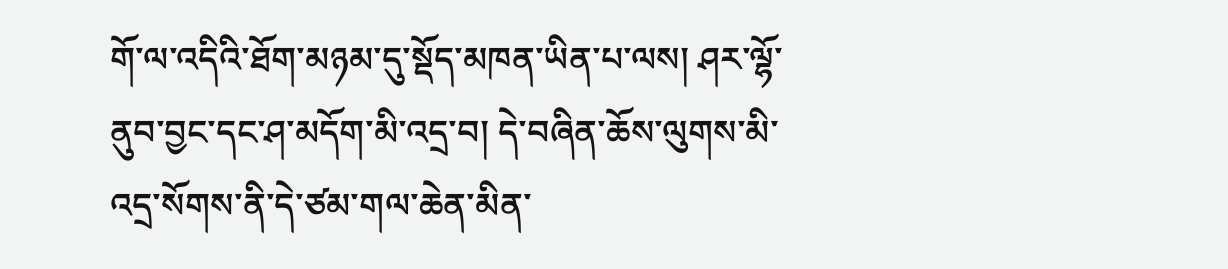གོ་ལ་འདིའི་ཐོག་མཉམ་དུ་སྡོད་མཁན་ཡིན་པ་ལས། ཤར་ལྷོ་ནུབ་བྱང་དང་ཤ་མདོག་མི་འདྲ་བ། དེ་བཞིན་ཆོས་ལུགས་མི་འདྲ་སོགས་ནི་དེ་ཙམ་གལ་ཆེན་མིན་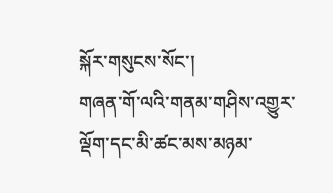སྐོར་གསུངས་སོང་།
གཞན་གོ་ལའི་གནམ་གཤིས་འགྱུར་ལྡོག་དང་མི་ཚང་མས་མཉམ་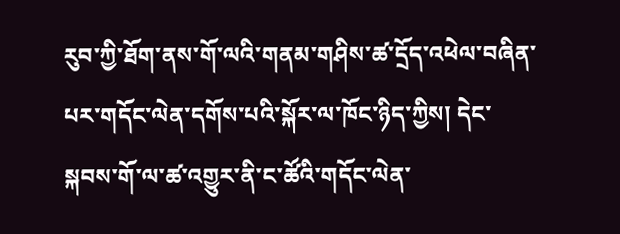རུབ་ཀྱི་ཐོག་ནས་གོ་ལའི་གནམ་གཤིས་ཚ་དྲོད་འཕེལ་བཞིན་པར་གདོང་ལེན་དགོས་པའི་སྐོར་ལ་ཁོང་ཉིད་ཀྱིས། དེང་སྐབས་གོ་ལ་ཚ་འགྱུར་ནི་ང་ཚོའི་གདོང་ལེན་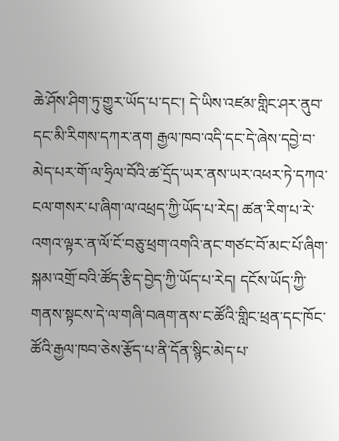ཆེ་ཤོས་ཤིག་ཏུ་གྱུར་ཡོད་པ་དང་། དེ་ཡིས་འཛམ་གླིང་ཤར་ནུབ་དང་མི་རིགས་དཀར་ནག རྒྱལ་ཁབ་འདི་དང་དེ་ཞེས་དབྱེ་བ་མེད་པར་གོ་ལ་ཧྲིལ་བོའི་ཚ་དྲོད་ཡར་ནས་ཡར་འཕར་ཏེ་དཀའ་ངལ་གསར་པ་ཞིག་ལ་འཕྲད་ཀྱི་ཡོད་པ་རེད། ཚན་རིག་པ་རེ་འགའ་ལྟར་ན་ལོ་ངོ་བཅུ་ཕྲག་འགའི་ནང་གཙང་བོ་མང་པོ་ཞིག་སྐམ་འགྲོ་བའི་ཚོད་རྩིད་བྱེད་ཀྱི་ཡོད་པ་རེད། དངོས་ཡོད་ཀྱི་གནས་སྟངས་དེ་ལ་གཞི་བཞག་ནས་ང་ཚོའི་གླིང་ཕྲན་དང་ཁོང་ཚོའི་རྒྱལ་ཁབ་ཅེས་རྩོད་པ་ནི་དོན་སྙིང་མེད་པ་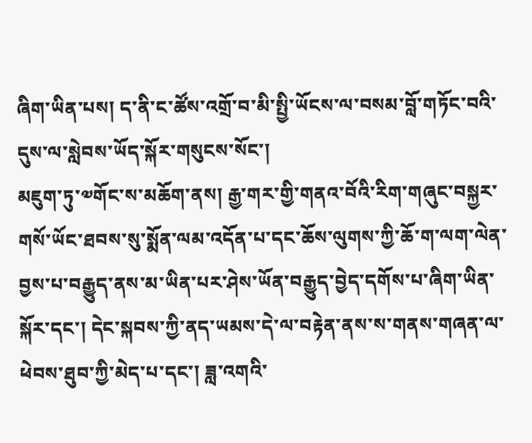ཞིག་ཡིན་པས། ད་ནི་ང་ཚོས་འགྲོ་བ་མི་སྤྱི་ཡོངས་ལ་བསམ་བློ་གཏོང་བའི་དུས་ལ་སླེབས་ཡོད་སྐོར་གསུངས་སོང་།
མཇུག་ཏུ་༧གོང་ས་མཆོག་ནས། རྒྱ་གར་གྱི་གནའ་བོའི་རིག་གཞུང་བསྐྱར་གསོ་ཡོང་ཐབས་སུ་སྨོན་ལམ་འདོན་པ་དང་ཆོས་ལུགས་ཀྱི་ཆོ་ག་ལག་ལེན་བྱས་པ་བརྒྱུད་ནས་མ་ཡིན་པར་ཤེས་ཡོན་བརྒྱུད་བྱེད་དགོས་པ་ཞིག་ཡིན་སྐོར་དང་། དེང་སྐབས་ཀྱི་ནད་ཡམས་དེ་ལ་བརྟེན་ནས་ས་གནས་གཞན་ལ་ཕེབས་ཐུབ་ཀྱི་མེད་པ་དང་། ཟླ་འགའི་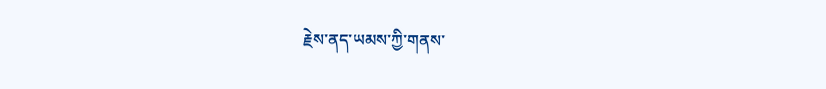རྗེས་ནད་ཡམས་ཀྱི་གནས་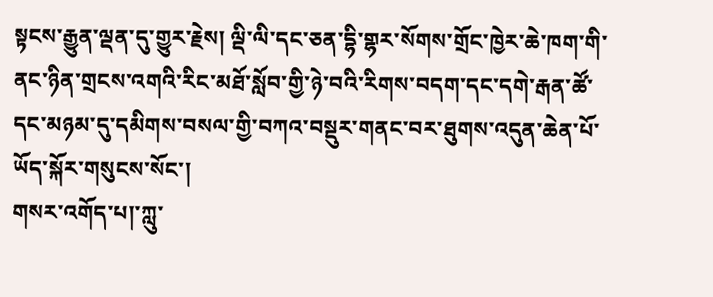སྟངས་རྒྱུན་ལྡན་དུ་གྱུར་རྗེས། ལྡི་ལི་དང་ཅན་དྷི་གྷར་སོགས་གྲོང་ཁྱེར་ཆེ་ཁག་གི་ནང་ཉིན་གྲངས་འགའི་རིང་མཐོ་སློབ་གྱི་ཉེ་བའི་རིགས་བདག་དང་དགེ་རྒན་ཚོ་དང་མཉམ་དུ་དམིགས་བསལ་གྱི་བཀའ་བསྡུར་གནང་བར་ཐུགས་འདུན་ཆེན་པོ་ཡོད་སྐོར་གསུངས་སོང་།
གསར་འགོད་པ།་ཀླུ་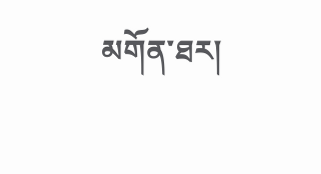མགོན་ཐར།